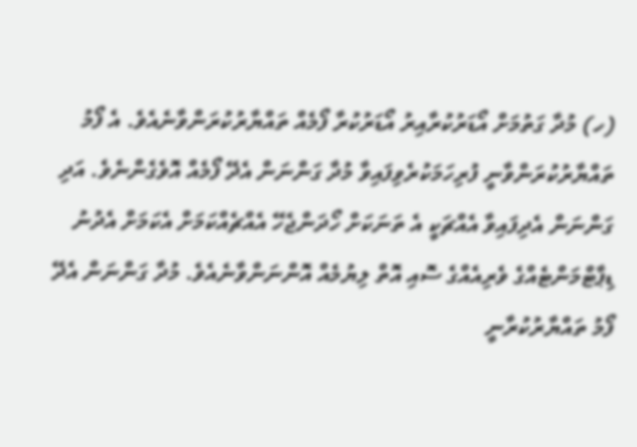(ހ) މުދާ ގަތުމަށް އޯޑަރުކުރާއިރު އޯޑަރުކުރާ ފޯމެއް ތައްޔާރުކުރަންވާނެއެވެ. އެ ފޯމު ތައްޔާރުކުރަންވާނީ ފުރިހަމަކުރެވިފައިވާ މުދާ ގަންނަން އެދޭ ފޯމެއް އޮވެގެންނެވެ. އަދި ގަންނަން އެދިފައިވާ އެއްޗަކީ އެ ތަނަކަށް ހޯދަންޖެހޭ އެއްޗެއްކަމަށް އެކަމަށް އެދުނު ޑިޕާޓްމަންޓެއްގެ ވެރިއެއްގެ ސޮއި އޮތް ލިޔުމެއް އޮންނަންވާނެއެވެ. މުދާ ގަންނަން އެދޭ ފޯމު ތައްޔާރުކުރާނީ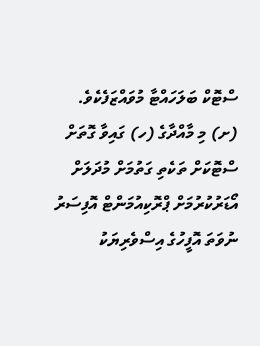ސްޓޮކް ބަލަހައްޓާ މުވައްޒަފެކެވެ.
(ށ) މި މާއްދާގެ (ހ) ގައިވާ ގޮތަށް ސްޓޮކަށް ތަކެތި ގަތުމަށް މުދަލަށް އޯޑަރުކުރުމަށް ޕްރޮކިއުމަންޓް އޮފިސަރު ނުވަތަ އޮފީހުގެ އިސްވެރިޔަކު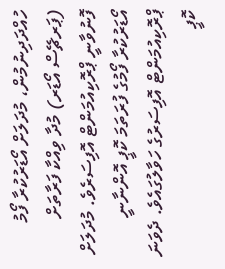ހުއްދަދިނުމުން، މުދަލަށް އޯޑަރުކުރާ ފޯމު (ޕަރޗޭސް އޯޑަރ) މުދާ ވިއްކާ ފަރާތަށް ފޮނުވާނީ ޕްރޮކިއުމަންޓް އޮފިސަރެވެ. މުދަލަށް އޯޑަރުކުރާ ފޯމުގެ ފުރަތަމަ ކޮޕީ އޮންނާނީ ޕްރޮކިއުމަންޓް އޮފިސަރުގެ ހަވާލުގައެވެ. ދެވަނަ ކޮޕީ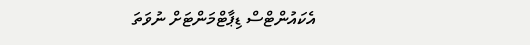އެކައުންޓްސް ޑިޕާޓްމަންޓަށް ނުވަތަ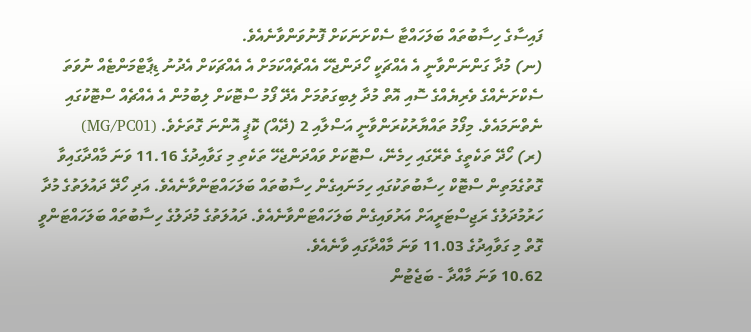ފައިސާގެ ހިސާބުތައް ބަލަހައްޓާ ސެކްށަނަކަށް ފޮނުވަންވާނެއެވެ.
(ނ) މުދާ ގަންނަންވާނީ އެ އެއްޗަކީ ހޯދަންޖެހޭ އެއްޗެއްކަމަށް އެ އެއްޗަކަށް އެދުނު ޑިޕާޓްމަންޓެއް ނުވަތަ ސެކްށަނެއްގެ ވެރިޔެއްގެ ސޮއި އޮތް މުދާ ލިބިގަތުމަށް އެދޭ ފޯމު ސްޓޮކަށް ލިބުމުން އެ އެއްޗެއް ސްޓޮކުގައި ނެތްނަމައެވެ. މިފޯމު ތައްޔާރުކުރަންވާނީ އަސްލާއި 2 (ދޭއް) ކޮޕީ އޮންނަ ގޮތަށެވެ. (MG/PC01)
(ރ) ހޯދޭ ތަކެތީގެ ތެރޭގައި ހިމެނޭ، ސްޓޮކަށް ވައްދަންޖެހޭ ތަކެތި މި ގަވާއިދުގެ 11.16 ވަނަ މާއްދާގައިވާ ގޮތުގެމަތިން ސްޓޮކް ހިސާބުތަކުގައި ހިމަނައިގެން ހިސާބުތައް ބަލަހައްޓަންވާނެއެވެ. އަދި ހޯދޭ ދައުލަތުގެ މުދާ ހަރުމުދަލުގެ ރަޖިސްޓަރީއަށް އަރުވައިގެން ބަލަހައްޓަންވާނެއެވެ. ދައުލަތުގެ މުދަލުގެ ހިސާބުތައް ބަލަހައްޓަންވީ ގޮތް މި ގަވާއިދުގެ 11.03 ވަނަ މާއްދާގައި ވާނެއެވެ.
10.62 ވަނަ މާއްދާ - ބަޖެޓުން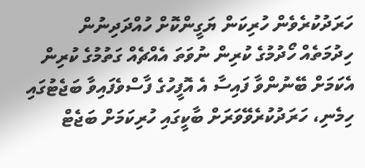ހަރަދުކުރެވެން ހުރިކަން ޔަގީންކޮށް ހުއްދަދިނުން
ހިދުމަތެއް ހޯދުމުގެ ކުރިން ނުވަތަ އެއްޗެއް ގަތުމުގެ ކުރިން އެކަމަށް ބޭނުންވާ ފައިސާ އެ އޮފީހުގެ ފާސްވެފައިވާ ބަޖެޓުގައި ހިމެނި، ހަރަދުކުރެވޭވަރަށް ބާކީގައި ހުރިކަމަށް ބަޖެޓް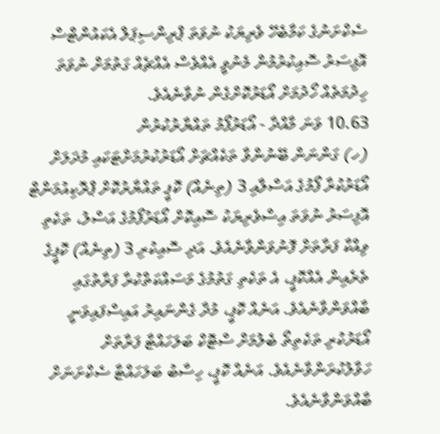ސެކްށަނުގެ ކަމާބެހޭ ވެރިޔަކު ނުވަތަ ޕްރިންސިޕަލް އެކައުންޓްސް އޮފިސަރު ސޮއިކުރުމުން މެނުވީ އެއްވެސް އެއްޗެއް ގަތުމަށް ނުވަތަ ހިދުމަތެއް ހޯދުމަށް އޯޑަރުކޮށްގެން ނުވާނެއެވެ.
10.63 ވަނަ މާއްދާ - އޯޑަރުފޯމު ތައްޔާރުކުރުން
(ހ) ގަންނަން ބޭނުންވާ ތަކެއްޗަށް އޯޑަރުކުރުމަށްޓަކައި މުދަލަށް އޯޑަރުކުރާ ފޯމުގެ އަސްލާއި 3 (ތިނެއް) ކޮޕީ ތައްޔާރުކޮށް ޕްރޮކިއުމަންޓް އޮފިސަރު ނުވަތަ އިސްވެރިޔަކު ސޮއިކޮށް އޯޑަރުފޯމުގެ އަސްލު، ތަކެތި ވިއްކާ ފަރާތަށް ފޮނުވަންވާނެއެވެ. އަދި ސޮއިކުރި 3 (ތިނެއް) ކޮޕީގެ ތެރެއިން އެއްކޮޕީ، އެ ތަކެތި ގަތުމުގެ މަސައްކަތްކުރާ ފަރާތުގައި ބާއްވަންވާނެއެވެ. އަނެއް ކޮޕީ، މުދާ ގެންނައިރު އައިސްފައިވަނީ އޯޑަރުކުރި ތަކެތިތޯ ބެލުމަށް ސްޓޮކް ބަލަހައްޓާ ފަރާތަށް ހަވާލުކުރަންވާނެއެވެ. އަނެއް ކޮޕީ، ހިސާބު ބަލަހައްޓާ ސެކްށަނަށް ބާއްވަންވާނެއެވެ.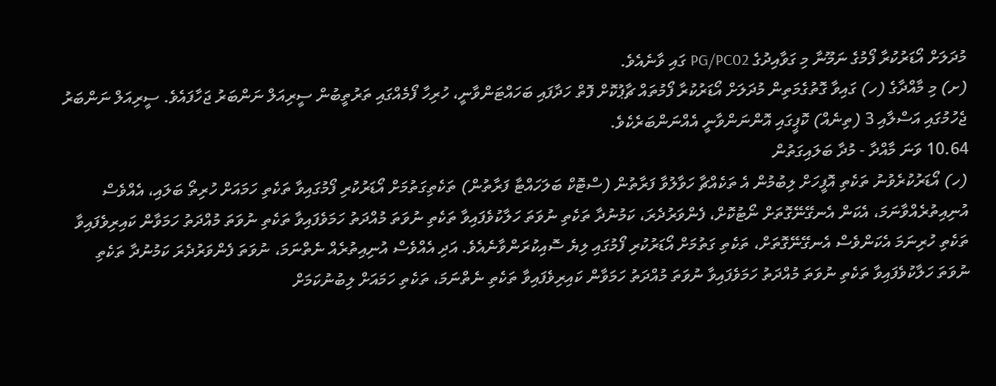މުދަލަށް އޯޑަރުކުރާ ފޯމުގެ ނަމޫނާ މި ގަވާއިދުގެ PG/PC02 ގައި ވާނެއެވެ.
(ށ) މި މާއްދާގެ (ހ) ގައިވާ ގޮތުގެމަތިން މުދަލަށް އޯޑަރުކުރާ ފޯމުތައް ޗާޕުކޮށް ފޮތް ހަދާފައި ބަހައްޓަންވާނީ، ހުރިހާ ފޯމެއްގައި ތަރުތީބުން ސީރިއަލް ނަންބަރު ޖަހާފައެވެ. ސީރިއަލް ނަންބަރު ޖެހުމުގައި އަސްލާއި 3 (ތިނެއް) ކޮޕީގައި އޮންނަންވާނީ އެއްނަންބަރެކެވެ.
10.64 ވަނަ މާއްދާ - މުދާ ބަލައިގަތުން
(ހ) އޯޑަރުކުރެވުނު ތަކެތި އޮފީހަށް ލިބުމުން އެ ތަކެއްޗާ ހަވާލުވާ ފަރާތުން (ސްޓޮކް ބަލަހައްޓާ ފަރާތުން) ތަކެތިގަތުމަށް އޯޑަރުކުރި ފޯމުގައިވާ ތަކެތި ހަމައަށް ހުރިތޯ ބަލައި، އެއްވެސް އުނިއިތުރެއްވާނަމަ، އެކަން އެނގޭނޭގޮތަށް ނޯޓުކޮށް، ފެންވަރުދެރަ، ކަމުނުދާ ތަކެތި ނުވަތަ ހަލާކުވެފައިވާ ތަކެތި ނުވަތަ މުއްދަތު ހަމަވެފައިވާ ތަކެތި ނުވަތަ މުއްދަތު ހަމަވާން ކައިރިވެފައިވާ ތަކެތި ހުރިނަމަ އެކަންވެސް އެނގޭނޭގޮތަށް، ތަކެތި ގަތުމަށް އޯޑަރުކުރި ފޯމުގައި ލިޔެ ސޮއިކުރަންވާނެއެވެ. އަދި އެއްވެސް އުނިއިތުރެއް ނެތްނަމަ، ނުވަތަ ފެންވަރުދެރަ ކަމުނުދާ ތަކެތި ނުވަތަ ހަލާކުވެފައިވާ ތަކެތި ނުވަތަ މުއްދަތު ހަމަވެފައިވާ ނުވަތަ މުއްދަތު ހަމަވާން ކައިރިވެފައިވާ ތަކެތި ނެތްނަމަ، ތަކެތި ހަމައަށް ލިބުނުކަމަށް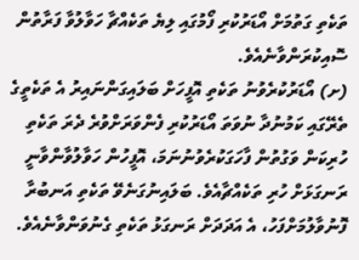ތަކެތި ގަތުމަށް އޯޑަރުކުރި ފޯމުގައި ލިޔެ ތަކެއްޗާ ހަވާލުވާ ފަރާތުން ސޮއިކުރަންވާނެއެވެ.
(ށ) އޯޑަރުކުރެވުނު ތަކެތި އޮފީހަށް ބަލައިގަންނައިރު އެ ތަކެތީގެ ތެރޭގައި ކަމުނުދާ ނުވަތަ އޯޑަރުކުރި ފެންވަރަށްވުރެ ދެރަ ތަކެތި ހުރިކަން ވަގުތުން ފާހަގަކުރެވުނުނަމަ، އޮފީހުން ހަވާލުވާންވާނީ ރަނގަޅަށް ހުރި ތަކެއްޗާއެވެ. ބަލައިނުގަނެވޭ ތަކެތި އަނބުރާ ފޮނުވާލުމަށްފަހު، އެ އަދަދަށް ރަނގަޅު ތަކެތި ގެނުވަންވާނެއެވެ.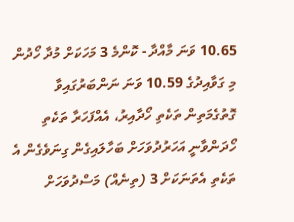10.65 ވަނަ މާއްދާ - ކޮންމެ 3 މަހަކަށް މުދާ ހޯދުން
މި ގަވާއިދުގެ 10.59 ވަނަ ނަންބަރުގައިވާ ގޮތުގެމަތިން ތަކެތި ހޯދާއިރު، އެއްފަހަރާ ތަކެތި ހޯދަންވާނީ އަހަރުދުވަހަށް ބަހާލައިގެން ގިނަވެގެން އެ ތަކެތި އެތަނަކަށް 3 (ތިނެއް) މަސްދުވަހަށް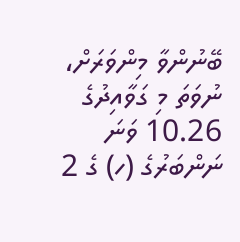ބޭނުންވާ މިންވަރަށް، ނުވަތަ މި ގަވާއިދުގެ 10.26 ވަނަ ނަންބަރުގެ (ހ) ގެ 2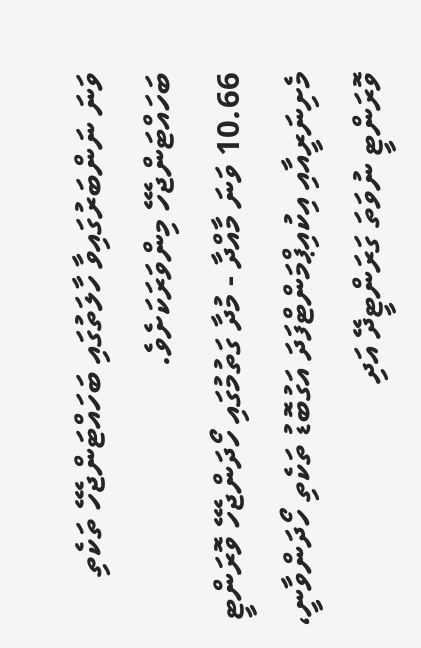ވަނަ ނަންބަރުގައިވާ ހާލަތުގައި ބަހައްޓަންޖެހޭ ތަކެތި ބަހައްޓަންޖެހޭ މިންވަރަކަށެވެ.
10.66 ވަނަ މާއްދާ - މުދާ ގަތުމުގައި ހޯދަންޖެހޭ ވޮރަންޓީ
މެށިނަރީއާއި އިކުއިޕްމަންޓްފަދަ އަގުބޮޑު ތަކެތި ހޯދަންވާނީ، ވޮރަންޓީ ނުވަތަ ގަރަންޓީދޭ އަދި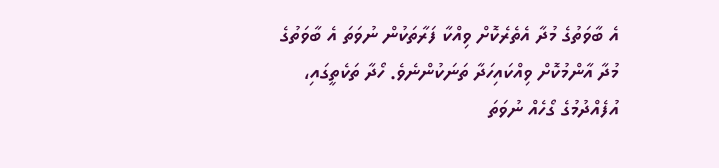އެ ބާވަތުގެ މުދާ އެތެރެކޮށް ވިއްކާ ފަރާތަކުން ނުވަތަ އެ ބާވަތުގެ މުދާ އާންމުކޮށް ވިއްކައިހަދާ ތަނަކުންނެވެ. ހޯދާ ތަކެތީގައި، އުފެއްދުމުގެ ގޯހެއް ނުވަތަ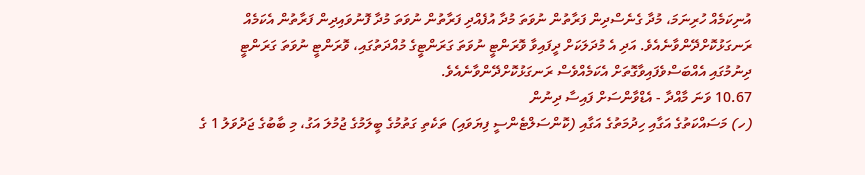އުނިކަމެއް ހުރިނަމަ، މުދާ ގެނެސްދިން ފަރާތުން ނުވަތަ މުދާ އުފެއްދި ފަރާތުން ނުވަތަ މުދާ ފޮނުވައިދިން ފަރާތުން އެކަމެއް ރަނގަޅުކޮށްދޭންވާނެއެވެ. އަދި އެ މުދަލަކަށް ދީފައިވާ ވޮރަންޓީ ނުވަތަ ގަރަންޓީގެ މުއްދަތުގައި، ވޮރަންޓީ ނުވަތަ ގަރަންޓީ ދިނުމުގައި އެއްބަސްވެފައިވާގޮތަށް އެކަމެއްވެސް ރަނގަޅުކޮށްދޭންވާނެއެވެ.
10.67 ވަނަ މާއްދާ - އެޑްވާންސަށް ފައިސާ ދިނުން
(ހ) މަސައްކަތުގެ އަގާއި ހިދުމަތުގެ އަގާއި (ކޮންސަލްޓެންސީ ފިޔަވައި) ތަކެތި ގަތުމުގެ ބީލަމުގެ ޖުމުލަ އަގު، މި ބާބުގެ ޖަދުވަލު 1 ގެ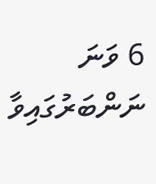6 ވަނަ ނަންބަރުގައިވާ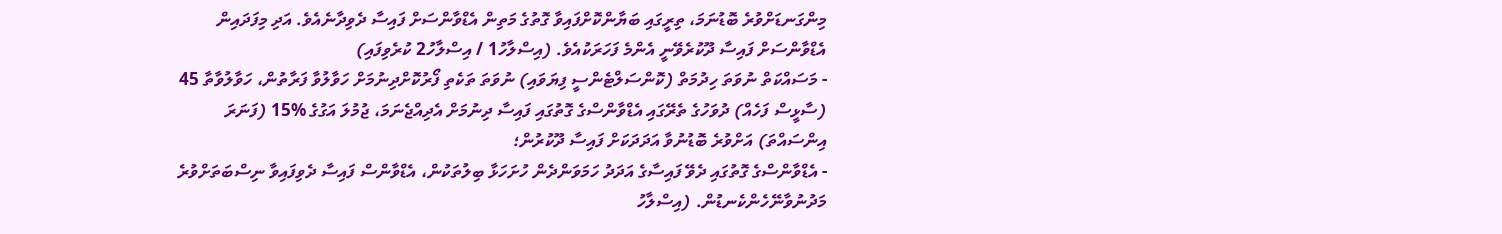މިންގަނޑަށްވުރެ ބޮޑުނަމަ، ތިރީގައި ބަޔާންކޮށްފައިވާ ގޮތުގެ މަތިން އެޑްވާންސަށް ފައިސާ ދެވިދާނެއެވެ. އަދި މިފަދައިން އެޑްވާންސަށް ފައިސާ ދޫކުރެވޭނީ އެންމެ ފަހަރަކުއެވެ. (އިސްލާހު1 / އިސްލާހު2 ކުރެވިފައި)
- މަސައްކަތް ނުވަތަ ހިދުމަތް (ކޮންސަލްޓެންސީ ފިޔަވައި) ނުވަތަ ތަކެތި ފޯރުކޮށްދިނުމަށް ހަވާލުވާ ފަރާތުން، ހަވާލުވާތާ 45 (ސާޅީސް ފަހެއް) ދުވަހުގެ ތެރޭގައި އެޑްވާންސްގެ ގޮތުގައި ފައިސާ ދިނުމަށް އެދިއްޖެނަމަ، ޖުމުލަ އަގުގެ %15 (ފަނަރަ އިންސައްތަ) އަށްވުރެ ބޮޑުނުވާ އަދަދަކަށް ފައިސާ ދޫކުރުން؛
- އެޑްވާންސްގެ ގޮތުގައި ދެވޭ ފައިސާގެ އަދަދު ހަމަވަންދެން ހުށަހަޅާ ބިލުތަކުން، އެޑްވާންސް ފައިސާ ދެވިފައިވާ ނިސްބަތަށްވުރެ މަދުނުވާނޭހެންކެނޑުން. (އިސްލާހު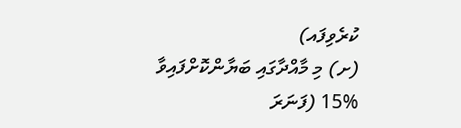ކުރެވިފައ)
(ށ) މި މާއްދާގައި ބަޔާންކޮށްފައިވާ %15 (ފަނަރަ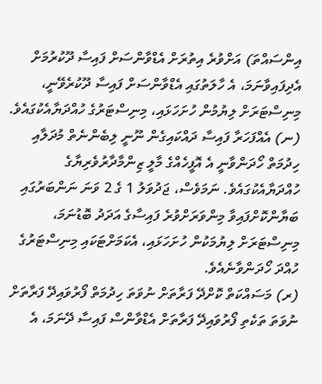އިންސައްތަ) އަށްވުރެ އިތުރަށް އެޑްވާންސަށް ފައިސާ ދޫކުރުމަށް އެދިފައިވާނަމަ، އެ ހާލަތުގައި އެޑްވާންސަށް ފައިސާ ދޫކުރެވޭނީ، މިނިސްޓަރަށް ލިޔުމުން ހުށަހަޅައި، މިނިސްޓަރުގެ ހުއްދަޔާއެކުގައެވެ.
(ނ) އެއްފަހަރާ ފައިސާ ދައްކައިގެން ނޫނީ ލިބެންނެތް މުދަލާއި ހިދުމަތް ހޯދަންވާނީ އެ އޮފީހެއްގެ މާލީ ޒިންމާދާރުވެރިޔާގެ ހުއްދަޔާއެކުގައެވެ. ނަމަވެސް، ޖަދުވަލު 1 ގެ 2 ވަނަ ނަންބަރުގައި ބަޔާންކޮށްފައިވާ މިންވަރަށްވުރެ ފައިސާގެ އަދަދު ބޮޑުނަމަ، މިނިސްޓަރަށް ލިޔުމަކުން ހުށަހަޅައި، އެކަމަށްޓަކައި މިނިސްޓަރުގެ ހުއްދަ ހޯދަންވާނެއެވެ.
(ރ) މަސައްކަތް ކޮށްދޭ ފަރާތަށް ނުވަތަ ހިދުމަތް ފޯރުވައިދޭ ފަރާތަށް ނުވަތަ ތަކެތި ފޯރުވައިދޭ ފަރާތަށް އެޑްވާންސް ފައިސާ ދޭނަމަ، އެ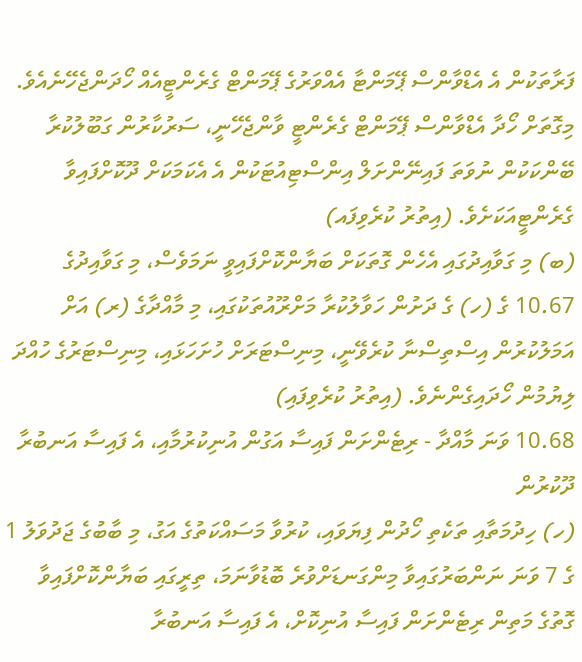ފަރާތަކުން އެ އެޑްވާންސް ޕޭމަންޓާ އެއްވަރުގެ ޕޭމަންޓް ގެރެންޓީއެއް ހޯދަންޖެހޭނެއެވެ. މިގޮތަށް ހޯދާ އެޑްވާންސް ޕޭމަންޓް ގެރެންޓީ ވާންޖެހޭނީ، ސަރުކާރުން ގަބޫލުކުރާ ބޭންކަކުން ނުވަތަ ފައިނޭންށަލް އިންސްޓިއުޓަކުން އެ އެކަމަކަށް ދޫކޮށްފައިވާ ގެރެންޓީއަކަށެވެ. (އިތުރު ކުރެވިފައ)
(ބ) މި ގަވާއިދުގައި އެހެން ގޮތަކަށް ބަޔާންކޮށްފައިވީ ނަމަވެސް، މި ގަވާއިދުގެ 10.67 ގެ (ހ) ގެ ދަށުން ހަވާލުކުރާ މަށްރޫއުތަކުގައި، މި މާއްދާގެ (ރ) އަށް އަމަލުކުރުން އިސްތިސްނާ ކުރެވޭނީ، މިނިސްޓަރަށް ހުށަހަޅައި، މިނިސްޓަރުގެ ހުއްދަ ލިޔުމުން ހޯދައިގެންނެވެ. (އިތުރު ކުރެވިފައި)
10.68 ވަނަ މާއްދާ - ރިޓެންށަން ފައިސާ އަގުން އުނިކުރުމާއި، އެ ފައިސާ އަނބުރާ ދޫކުރުން
(ހ) ހިދުމަތާއި ތަކެތި ހޯދުން ފިޔަވައި، ކުރުވާ މަސައްކަތުގެ އަގު، މި ބާބުގެ ޖަދުވަލު 1 ގެ 7 ވަނަ ނަންބަރުގައިވާ މިންގަނޑަށްވުރެ ބޮޑުވާނަމަ، ތިރީގައި ބަޔާންކޮށްފައިވާ ގޮތުގެ މަތިން ރިޓެންށަން ފައިސާ އުނިކޮށް، އެ ފައިސާ އަނބުރާ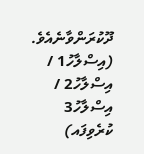ދޫކުރަންވާނެއެވެ. (އިސްލާހު1 / އިސްލާހު2 / އިސްލާހު3 ކުރެވިފައ)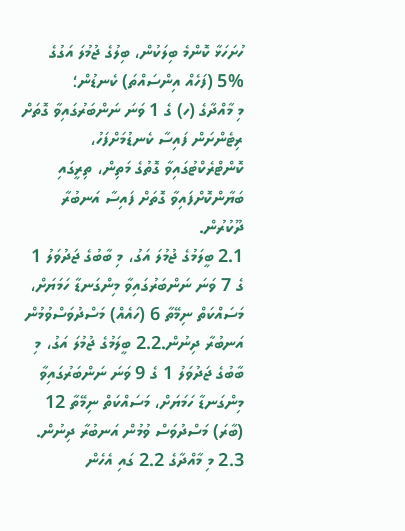ހުށަހަޅާ ކޮންމެ ބިލަކުން، ބިލުގެ ޖުމުލަ އަގުގެ %5 (ފަހެއް އިންސައްތަ) ކެނޑުން؛
މި މާއްދާގެ (ހ) ގެ 1 ވަނަ ނަންބަރުގައިވާ ގޮތަށް ރިޓެންށަން ފައިސާ ކެނޑުމަށްފަހު، ކޮންޓްރެކްޓުގައިވާ ގޮތުގެ މަތިން، ތިރީގައި ބަޔާންކޮށްފައިވާ ގޮތަށް ފައިސާ އަނބުރާ ދޫކުރުން.
2.1 ބީލަމުގެ ޖުމުލަ އަގު، މި ބާބުގެ ޖަދުވަލު 1 ގެ 7 ވަނަ ނަންބަރުގައިވާ މިންގަނޑާ ހަމަޔަށް، މަސައްކަތް ނިމޭތާ 6 (ހައެއް) މަސްދުވަސްވުމުން އަނބުރާ ދިނުން.2.2 ބީލަމުގެ ޖުމުލަ އަގު، މި ބާބުގެ ޖަދުވަލު 1 ގެ 9 ވަނަ ނަންބަރުގައިވާ މިންގަނޑާ ހަމަޔަށް، މަސައްކަތް ނިމޭތާ 12 (ބާރަ) މަސްދުވަސް ވުމުން އަނބުރާ ދިނުން.
2.3 މި މާއްދާގެ 2.2 ގައި އެހެން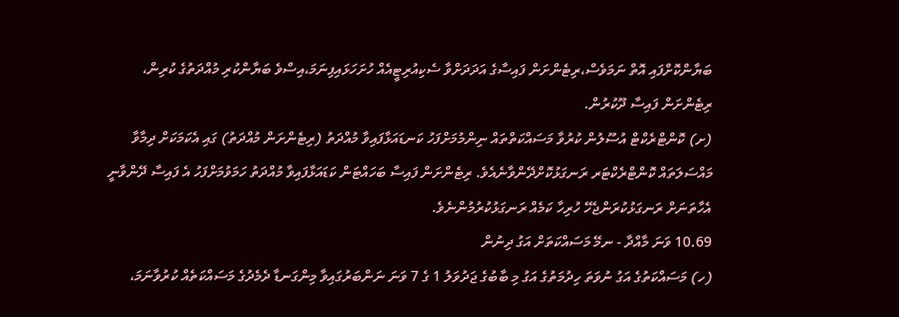ބަޔާންކޮށްފައި އޮތް ނަމަވެސް،ރިޓެންށަން ފައިސާގެ އަދަދަށްވާ ސެކިއުރިޓީއެއް ހުށަހަޅައިފިނަމަ،އިސްވެ ބަޔާންކުރި މުއްދަތުގެ ކުރިން، ރިޓެންށަން ފައިސާ ދޫކުރުން.
(ށ) ކޮންޓްރެކްޓް އުސޫލުން ކުރުވާ މަސައްކަތްތައް ނިންމުމަށްފަހު ކަނޑައަޅާފައިވާ މުއްދަތު (ރިޓެންށަން މުއްދަތު) ގައި އެކަމަކަށް ދިމާވާ މައްސަލަތައް ކޮންޓްރެކްޓަރ ރަނގަޅުކޮށްދޭންވާނެއެވެ. ރިޓެންށަން ފައިސާ ބަހައްޓަން ކަޑައަޅާފައިވާ މުއްދަތު ހަމަވުމަށްފަހު އެ ފައިސާ ދޭންވާނީ އެހާތަނަށް ރަނގަޅުކުރަންޖެހޭ ހުރިހާ ކަމެއް ރަނގަޅުކުރުމުންނެވެ.
10.69 ވަނަ މާއްދާ - ނމޭ މަސައްކަތަށް އަގު ދިނުން
(ހ) މަސައްކަތުގެ އަގު ނުވަތަ ހިދުމަތުގެ އަގު މި ބާބުގެ ޖަދުވަލު 1 ގެ 7 ވަނަ ނަންބަރުގައިވާ މިންގަނޑާ ދެމެދުގެ މަސައްކަތެއް ކުރުވާނަމަ،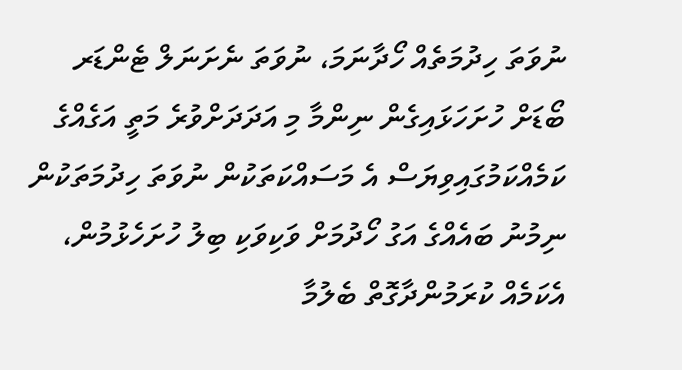ނުވަތަ ހިދުމަތެއް ހޯދާނަމަ، ނުވަތަ ނެށަނަލް ޓެންޑަރ ބޯޑަށް ހުށަހަޅައިގެން ނިންމާ މި އަދަދަށްވުރެ މަތީ އަގެއްގެ ކަމެއްކަމުގައިވިޔަސް އެ މަސައްކަތަކުން ނުވަތަ ހިދުމަތަކުން ނިމުނު ބައެއްގެ އަގު ހޯދުމަށް ވަކިވަކި ބިލު ހުށަހެޅުމުން، އެކަމެއް ކުރަމުންދާގޮތް ބެލުމާ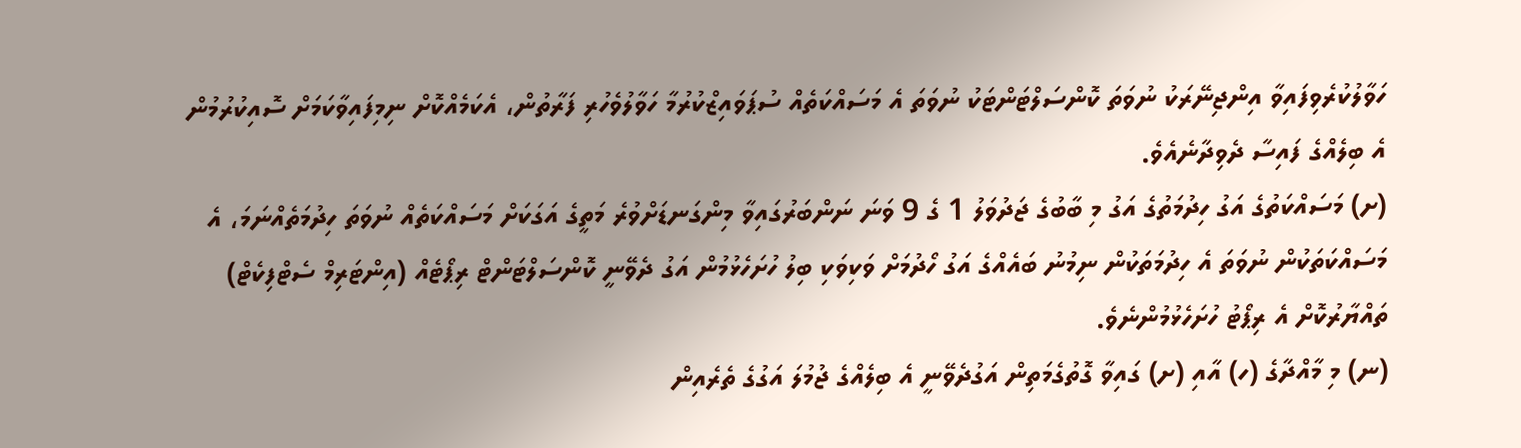ހަވާލުކުރެވިފައިވާ އިންޖިނޭރަކު ނުވަތަ ކޮންސަލްޓަންޓަކު ނުވަތަ އެ މަސައްކަތެއް ސުޕަވައިޒްކުރުމާ ހަވާލުވެހުރި ފަރާތުން، އެކަމެއްކޮށް ނިމިފައިވާކަމަށް ސޮއިކުރުމުން އެ ބިލެއްގެ ފައިސާ ދެވިދާނެއެވެ.
(ށ) މަސައްކަތުގެ އަގު ހިދުމަތުގެ އަގު މި ބާބުގެ ޖަދުވަލު 1 ގެ 9 ވަނަ ނަންބަރުގައިވާ މިންގަނޑަށްވުރެ މަތީގެ އަގަކަށް މަސައްކަތެއް ނުވަތަ ހިދުމަތެއްނަމަ، އެ މަސައްކަތަކުން ނުވަތަ އެ ހިދުމަތަކުން ނިމުނު ބައެއްގެ އަގު ހޯދުމަށް ވަކިވަކި ބިލު ހުށަހެޅުމުން އަގު ދެވޭނީ ކޮންސަލްޓަންޓް ރިޕޯޓެއް (އިންޓަރިމް ސެޓްފިކެޓް) ތައްޔާރުކޮށް އެ ރިޕޯޓު ހުށަހެޅުމުންނެވެ.
(ނ) މި މާއްދާގެ (ހ) އާއި (ށ) ގައިވާ ގޮތުގެމަތިން އަގުދެވޭނީ އެ ބިލެއްގެ ޖުމުލަ އަގުގެ ތެރެއިން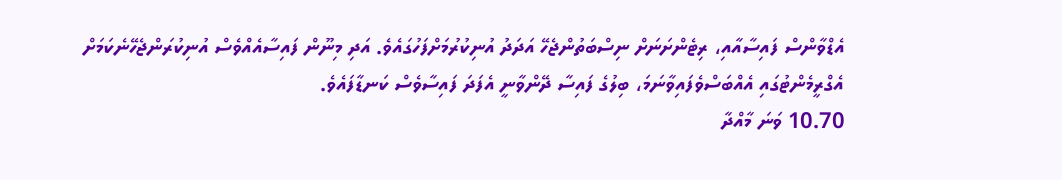އެޑްވާންސް ފައިސާއާއި، ރިޓެންށަނަށް ނިސްބަތުންޖެހޭ އަދަދު އުނިކުރުމަށްފަހުގައެވެ. އަދި މިނޫން ފައިސާއެއްވެސް އުނިކުރަންޖެހޭނެކަމަށް އެގްރީމެންޓުގައި އެއްބަސްވެފައިވާނަމަ، ބިލުގެ ފައިސާ ދޭންވާނީ އެފަދަ ފައިސާވެސް ކަނޑާފައެވެ.
10.70 ވަނަ މާއްދާ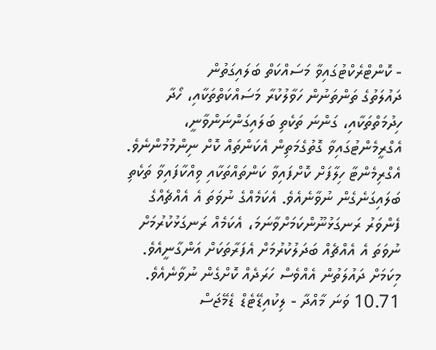- ކޮންޓްރެކްޓުގައިވާ މަސައްކަތް ބަލައިގަތުން
ދައުލަތުގެ ތަންތަނުން ހަވާލުކުރާ މަސައްކަތްތަކާއި، ހޯދާ ހިދުމަތްތަކާއި، ގަންނަ ތަކެތި ބަލައިގަންނަންވާނީ، އެގްރީމެންޓުގައިވާ ގޮތުގެމަތިން އެކަންތައް ކޮށް ނިންމުމުންނެވެ. އެގްރިމެންޓާ ހިލާފަށް ކޮށްފައިވާ ކަންތައްތަކާއި ވިއްކާފައިވާ ތަކެތި ބަލައިގަނެގެން ނުވާނެއެވެ. އެކަމެއްގެ ނުވަތަ އެ އެއްޗެއްގެ ފެންވަރު ރަނގަޅުނޫންކަމަށްވާނަމަ، އެކަމެއް ރަނގަޅުކުރުމަށް ނުވަތަ އެ އެއްޗެއް ބަދަލުކުރުމަށް އެފަރާތަކަށް އަންގާނީއެވެ. މިކަމަށް ދައުލަތުން އެއްވެސް ހަރަދެއް ކޮށްގެން ނުވާނެއެވެ.
10.71 ވަނަ މާއްދާ - ލިކުއިޑޭޓެޑް ޑެމޭޖަސް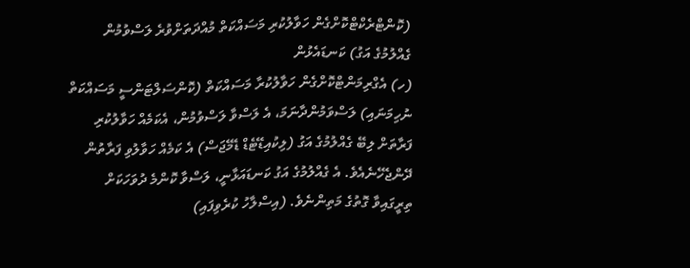(ކޮންޓްރެކްޓްކޮށްގެން ހަވާލުކުރި މަސައްކަތް މުއްދަތަށްވުރެ ލަސްވުމުން ގެއްލުމުގެ އަގު) ކަނޑައެޅުން
(ހ) އެގްރިމަންޓްކޮށްގެން ހަވާލުކުރާ މަސައްކަތް (ކޮންސަލްޓަންސީ މަސައްކަތް ނުހިމަނައި) ލަސްވަމުންދާނަމަ، އެ ލަސްވާ ލަސްވުމުން، އެކަމެއް ހަވާލުކުރި ފަރާތަށް ލިބޭ ގެއްލުމުގެ އަގު (ލިކުއިޑޭޓެޑް ޑެމޭޖަސް) އެ ކަމެއް ހަވާލުވި ފަރާތުން ދޭންޖެހޭނެއެވެ. އެ ގެއްލުމުގެ އަގު ކަނޑައަޅާނީ، ލަސްވާ ކޮންމެ ދުވަހަކަށް ތިރީގައިވާ ގޮތުގެ މަތިންނެވެ. (އިސްލާހު ކުރެވިފައި)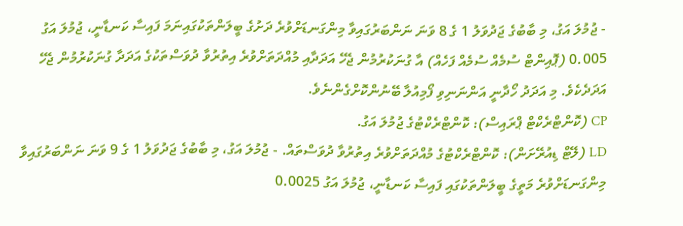- ޖުމުލަ އަގު، މި ބާބުގެ ޖަދުވަލު 1 ގެ 8 ވަނަ ނަންބަރުގައިވާ މިންގަނޑަށްވުރެ ދަށުގެ ބީލަންތަކުގައިނަމަ ފައިސާ ކަނޑާނީ، ޖުމުލަ އަގު 0.005 (ޕޮއިންޓް ސުމެއް ސުމެއް ފަހެއް) އާ ގުނަކުރުމުން ޖެހޭ އަދަދާއި މުއްދަތަށްވުރެ އިތުރުވާ ދުވަސްތަކުގެ އަދަދާ ގުނަކުރުމުން ޖެހޭ އަދަދެކެވެ. މި އަދަދު ހޯދާނީ އަންނަނިވި ފޯމިއުލާ ބޭނުންކޮށްގެންނެވެ.
CP (ކޮންޓްރެކްޓް ޕްރައިސް): ކޮންޓްރެކްޓުގެ ޖުމުލަ އަގު.
LD (ލޭޓް ޑިއުރޭށަން): ކޮންޓްރެކްޓުގެ މުއްދަތަށްވުރެ އިތުރުވާ ދުވަސްތައް. - ޖުމުލަ އަގު، މި ބާބުގެ ޖަދުވަލު 1 ގެ 9 ވަނަ ނަންބަރުގައިވާ މިންގަނޑަށްވުރެ މަތީގެ ބީލަންތަކުގައި ފައިސާ ކަނޑާނީ، ޖުމުލަ އަގު 0.0025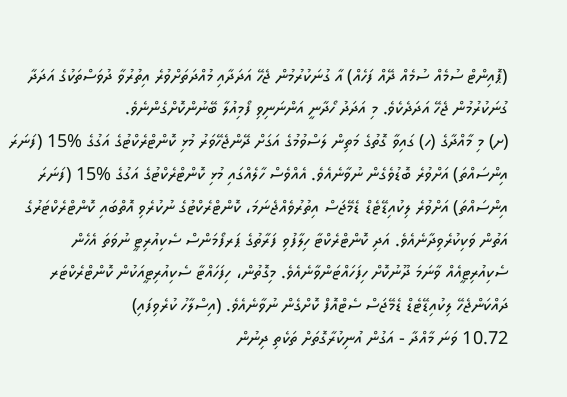(ޕޮއިންޓް ސުމެއް ސުމެއް ދޭއް ފަހެއް) އާ ގުނަކުރުމުން ޖެހޭ އަދަދާއި މުއްދަތަށްވުރެ އިތުރުވާ ދުވަސްތަކުގެ އަދަދާ ގުނަކުރުމުން ޖެހޭ އަދަދެކެވެ. މި އަދަދު ހޯދާނީ އަންނަނިވި ފޯމިއުލާ ބޭނުންކޮށްގެންނެވެ.
(ށ) މި މާއްދާގެ (ހ) ގައިވާ ގޮތުގެ މަތިން ލަސްވުމުގެ އަގަށް ދޭންޖެހޭވަރު މުޅި ކޮންޓްރެކްޓުގެ އަގުގެ %15 (ފަނަރަ އިންސައްތަ) އަށްވުރެ ބޮޑުވެގެން ނުވާނެއެވެ. އެއްވެސް ހާލެއްގައި މުޅި ކޮންޓްރެކްޓުގެ އަގުގެ %15 (ފަނަރަ އިންސައްތަ) އަށްވުރެ ލިކުއިޑޭޓެޑް ޑެމޭޖަސް އިތުރުވެއްޖެނަމަ، ކޮންޓްރެކްޓުގެ ނުކުރެވި އޮތްބައި ކޮންޓްރެކްޓަރުގެ އަތުން ވަކިކުރެވިދާނެއެވެ. އަދި ކޮންޓްރެކްޓާ ހިލާފުވި ފަރާތުގެ ޕަރފޯމަންސް ސެކިއުރިޓީ ނުވަތަ އެހެން ސެކިއުރިޓީއެއް ވާނަމަ ދޫނުކޮށް ހިފަހައްޓަންވާނެއެވެ. މިގޮތުން، ހިފަހައްޓާ ސެކިއުރިޓީއަކުން ކޮންޓްރެކްޓަރ ދައްކަންޖެހޭ ލިކުއިޑޭޓެޑް ޑެމޭޖަސް ސެޓްއޮފް ކޮށްގެން ނުވާނެއެވެ. (އިސްލާހު ކުރެވިފައި)
10.72 ވަނަ މާއްދާ - އަގުން އުނިކުރާގޮތަށް ތަކެތި ދިނުން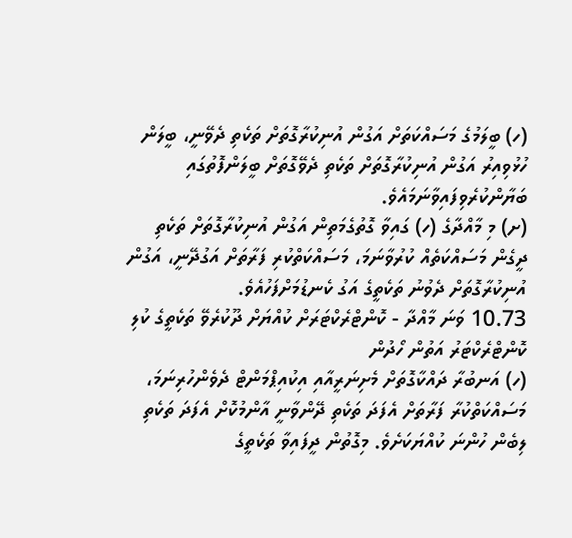(ހ) ބީލަމުގެ މަސައްކަތަށް އަގުން އުނިކުރާގޮތަށް ތަކެތި ދެވޭނީ، ބީލަން ހުޅުވިއިރު އަގުން އުނިކުރާގޮތަށް ތަކެތި ދެވޭގޮތަށް ބީލަންފޮތުގައި ބަޔާންކުރެވިފައިވާނަމައެވެ.
(ށ) މި މާއްދާގެ (ހ) ގައިވާ ގޮތުގެމަތިން އަގުން އުނިކުރާގޮތަށް ތަކެތި ދީގެން މަސައްކަތެއް ކުރުވާނަމަ، މަސައްކަތްކުރި ފަރާތަށް އަގުދޭނީ، އަގުން އުނިކުރާގޮތަށް ދެވުނު ތަކެތީގެ އަގު ކެނޑުމަށްފަހުއެވެ.
10.73 ވަނަ މާއްދާ - ކޮންޓްރެކްޓަރަށް ކުއްޔަށް ދޫކުރެވޭ ތަކެތީގެ ކުލި ކޮންޓްރެކްޓަރު އަތުން ހޯދުން
(ހ) އަނބުރާ ދައްކާގޮތަށް މެށިނަރީއާއި އިކުއިޕްމަންޓް ދެވެންހުރިނަމަ، މަސައްކަތްކުރާ ފަރާތަށް އެފަދަ ތަކެތި ދޭންވާނީ އާންމުކޮށް އެފަދަ ތަކެތި ލިބެން ހުންނަ ކުއްޔަކަށެވެ. މިގޮތުން ދީފައިވާ ތަކެތީގެ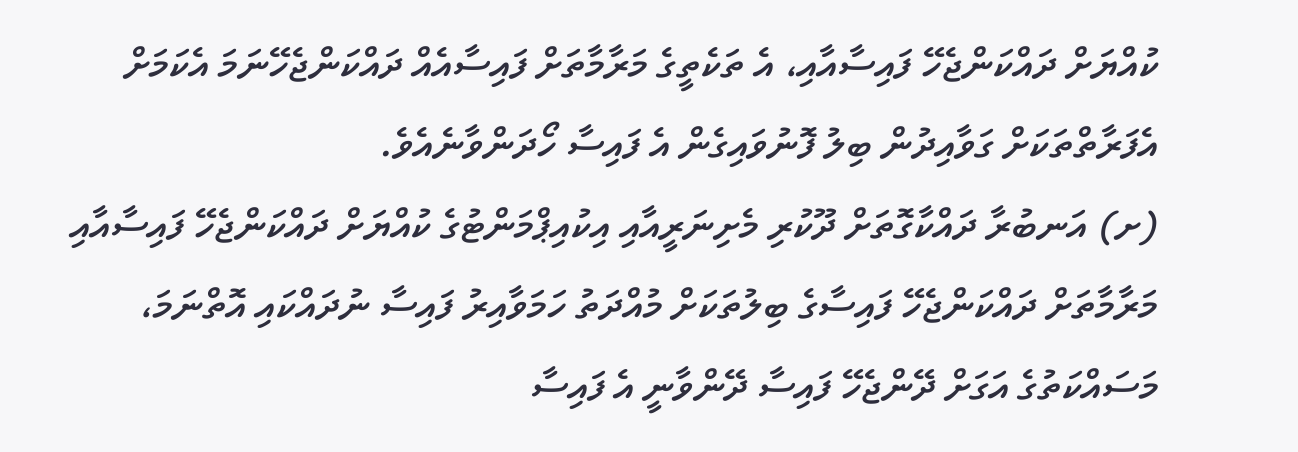ކުއްޔަށް ދައްކަންޖެހޭ ފައިސާއާއި، އެ ތަކެތީގެ މަރާމާތަށް ފައިސާއެއް ދައްކަންޖެހޭނަމަ އެކަމަށް އެފަރާތްތަކަށް ގަވާއިދުން ބިލު ފޮނުވައިގެން އެ ފައިސާ ހޯދަންވާނެއެވެ.
(ށ) އަނބުރާ ދައްކާގޮތަށް ދޫކުރި މެށިނަރީއާއި އިކުއިޕްމަންޓުގެ ކުއްޔަށް ދައްކަންޖެހޭ ފައިސާއާއި މަރާމާތަށް ދައްކަންޖެހޭ ފައިސާގެ ބިލުތަކަށް މުއްދަތު ހަމަވާއިރު ފައިސާ ނުދައްކައި އޮތްނަމަ، މަސައްކަތުގެ އަގަށް ދޭންޖެހޭ ފައިސާ ދޭންވާނީ އެ ފައިސާ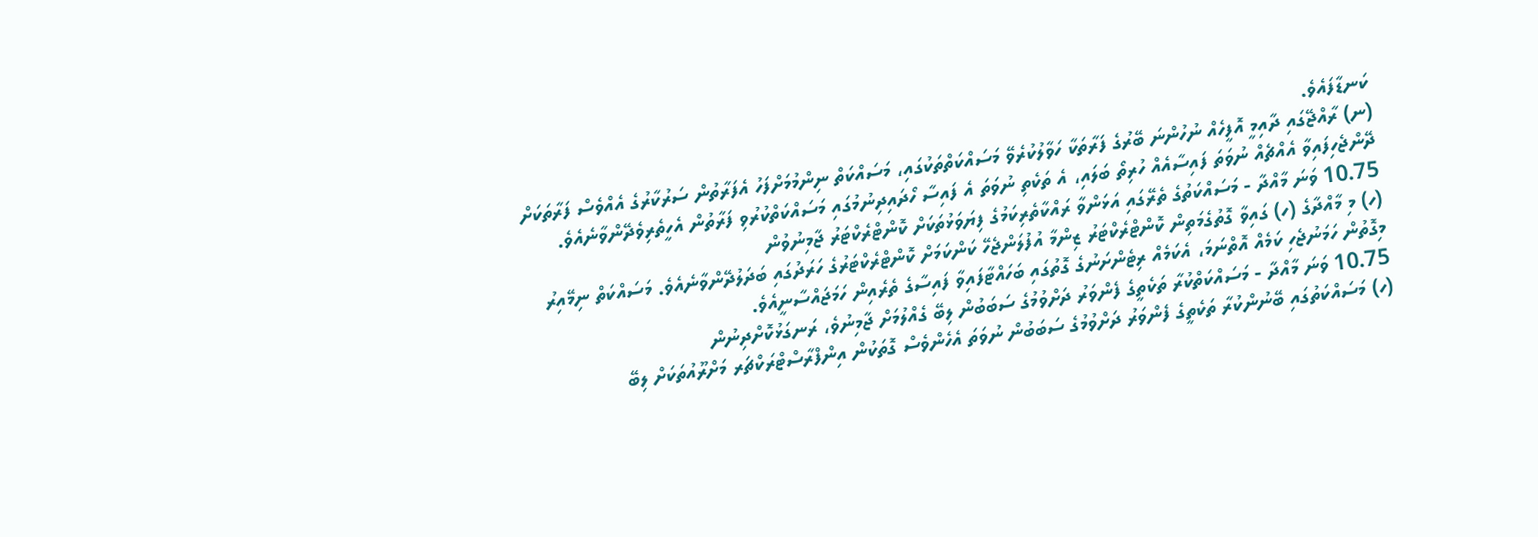ކަނޑާފައެވެ.
(ނ) ރާއްޖޭގައި ދާއިމީ އޮފީހެއް ނުހުންނަ ބޭރުގެ ފަރާތަކާ ހަވާލުކުރެވޭ މަސައްކަތްތަކުގައި، މަސައްކަތް ނިންމުމަށްފަހު އެފަރާތުން ސަރުކާރުގެ އެއްވެސް ފަރާތަކަށް ދޭންޖެހިފައިވާ އެއްޗެއް ނުވަތަ ފައިސާއެއް ހުރިތޯ ބަލައި، އެ ތަކެތި ނުވަތަ އެ ފައިސާ ހޯދައިދިނުމުގައި މަސައްކަތްކުރުވި ފަރާތުން އެހީތެރިވެދޭންވާނެއެވެ.
10.75 ވަނަ މާއްދާ - މަސައްކަތުގެ ތެރޭގައި އަޅަންވާ ރައްކާތެރިކަމުގެ ފިޔަވަޅުތަކަށް ކޮންޓްރެކްޓަރު ޖާމިނުވުން
(ހ) މި މާއްދާގެ (ހ) ގައިވާ ގޮތުގެމަތިން ކޮންޓްރެކްޓަރު ޒިންމާ އުފުލަންޖެހޭ ކަންކަމަށް ކޮންޓްރެކްޓަރުގެ ހަރަދުގައި ބަދަލުދޭންވާނެއެވެ. މަސައްކަތް ނިމޭއިރު މިގޮތުން ހަމަނުޖެހި ކަމެއް އޮތްނަމަ، އެކަމެއް ރިޓެންށަނުގެ ގޮތުގައި ބަހައްޓާފައިވާ ފައިސާގެ ތެރެއިން ހަމަޖައްސާނީއެވެ.
10.75 ވަނަ މާއްދާ - މަސައްކަތްކުރާ ތަކެތީގެ ފެންވަރު ދަށްވުމުގެ ސަބަބުން ލިބޭ ގެއްލުމަށް ޖާމިނުވެ، ރަނގަޅުކޮށްދިނުން
(ހ) މަސައްކަތުގައި ބޭނުންކުރާ ތަކެތީގެ ފެންވަރު ދަށްވުމުގެ ސަބަބުން ނުވަތަ އެހެންވެސް ގޮތަކުން އިންފްރާސްޓްރަކްޗަރ މަށްރޫއުތަކަށް ލިބޭ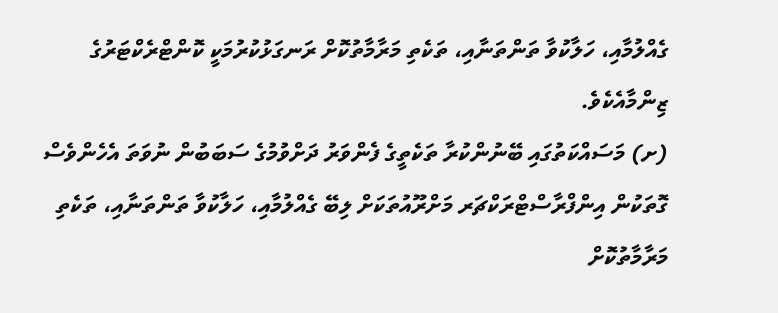ގެއްލުމާއި، ހަލާކުވާ ތަންތަނާއި، ތަކެތި މަރާމާތުކޮށް ރަނގަޅުކުރުމަކީ ކޮންޓްރެކްޓަރުގެ ޒިންމާއެކެވެ.
(ށ) މަސައްކަތުގައި ބޭނުންކުރާ ތަކެތީގެ ފެންވަރު ދަށްވުމުގެ ސަބަބުން ނުވަތަ އެހެންވެސް ގޮތަކުން އިންފްރާސްޓްރަކްޗަރ މަށްރޫއުތަކަށް ލިބޭ ގެއްލުމާއި، ހަލާކުވާ ތަންތަނާއި، ތަކެތި މަރާމާތުކޮށް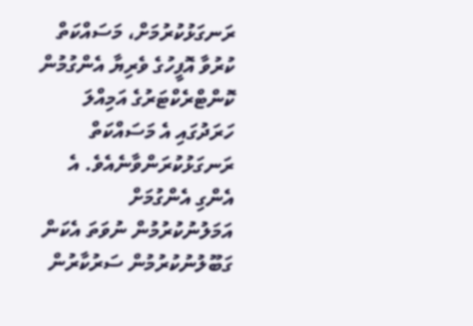ރަނގަޅުކުރުމަށް، މަސައްކަތް ކުރުވާ އޮފީހުގެ ވެރިޔާ އެންގުމުން ކޮންޓްރެކްޓަރުގެ އަމިއްލަ ހަރަދުގައި އެ މަސައްކަތް ރަނގަޅުކުރަންވާނެއެވެ. އެ އެންގި އެންގުމަށް އަމަލުނުކުރުމުން ނުވަތަ އެކަން ގަބޫލުނުކުރުމުން ސަރުކާރުން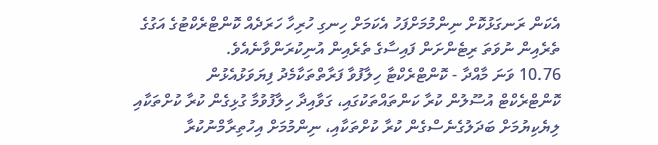އެކަން ރަނގަޅުކޮށް ނިންމުމަށްފަހު އެކަމަށް ހިނގި ހުރިހާ ހަރަދެއް ކޮންޓްރެކްޓުގެ އަގުގެ ތެރެއިން ނުވަތަ ރިޓެންށަން ފައިސާގެ ތެރެއިން އުނިކުރަންވާނެއެވެ.
10.76 ވަނަ މާއްދާ - ކޮންޓްރެކްޓާ ހިލާފުވާ ފަރާތްތަކާމެދު ފިޔަވަޅުއެޅުން
ކޮންޓްރެކްޓް އުސޫލުން ކުރާ ކަންތައްތަކުގައި، ގަވާއިދާ ހިލާފުވުމާ ގުޅިގެން ކުރާ ކުށްތަކާއި ލިޔެކިޔުމަށް ބަދަލުގެނެސްގެން ކުރާ ކުށްތަކާއި، ނިންމުމަށް އިހުތިރާމްނުކުރާ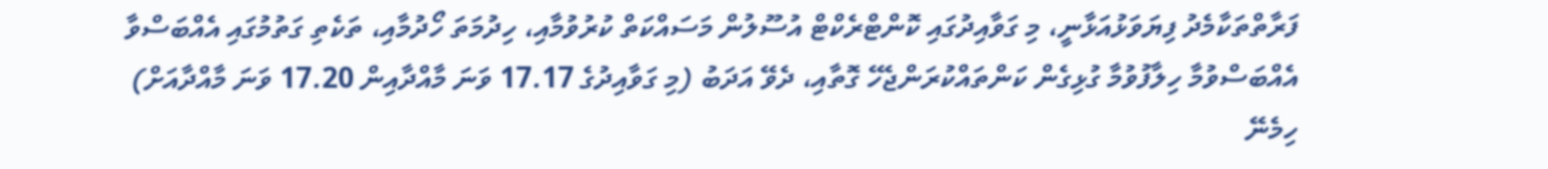ފަރާތްތަކާމެދު ފިޔަވަޅުއަޅާނީ، މި ގަވާއިދުގައި ކޮންޓްރެކްޓް އުސޫލުން މަސައްކަތް ކުރުވުމާއި، ހިދުމަތަ ހޯދުމާއި، ތަކެތި ގަތުމުގައި އެއްބަސްވާ އެއްބަސްވުމާ ހިލާފުވުމާ ގުޅިގެން ކަންތައްކުރަންޖެހޭ ގޮތާއި، ދެވޭ އަދަބު (މި ގަވާއިދުގެ 17.17 ވަނަ މާއްދާއިން 17.20 ވަނަ މާއްދާއަށް) ހިމެނޭ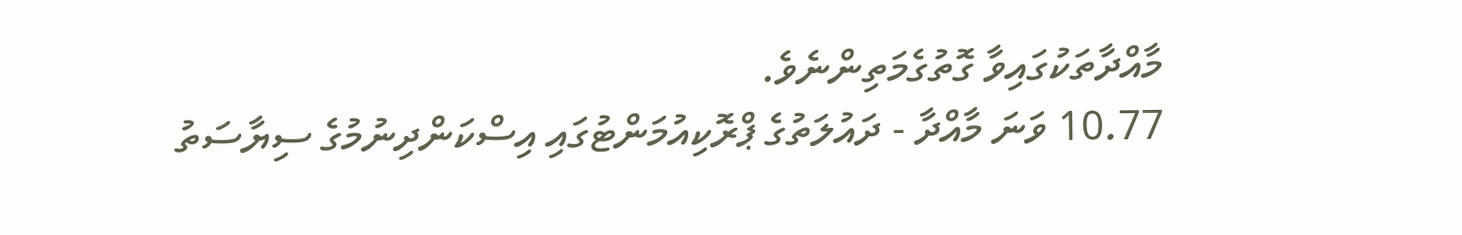މާއްދާތަކުގައިވާ ގޮތުގެމަތިންނެވެ.
10.77 ވަނަ މާއްދާ - ދައުލަތުގެ ޕްރޮކިއުމަންޓުގައި އިސްކަންދިނުމުގެ ސިޔާސަތު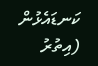ކަނޑައެޅުން (އިތުރު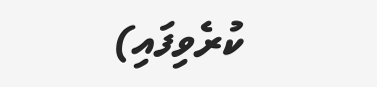ކުރެވިފައި)